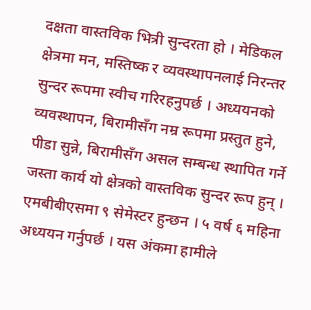दक्षता वास्तविक भित्री सुन्दरता हो । मेडिकल क्षेत्रमा मन, मस्तिष्क र व्यवस्थापनलाई निरन्तर सुन्दर रूपमा स्वीच गरिरहनुपर्छ । अध्ययनको व्यवस्थापन, बिरामीसँग नम्र रूपमा प्रस्तुत हुने, पीडा सुन्ने, बिरामीसँग असल सम्बन्ध स्थापित गर्ने जस्ता कार्य यो क्षेत्रको वास्तविक सुन्दर रूप हुन् । एमबीबीएसमा ९ सेमेस्टर हुन्छन । ५ वर्ष ६ महिना अध्ययन गर्नुपर्छ । यस अंकमा हामीले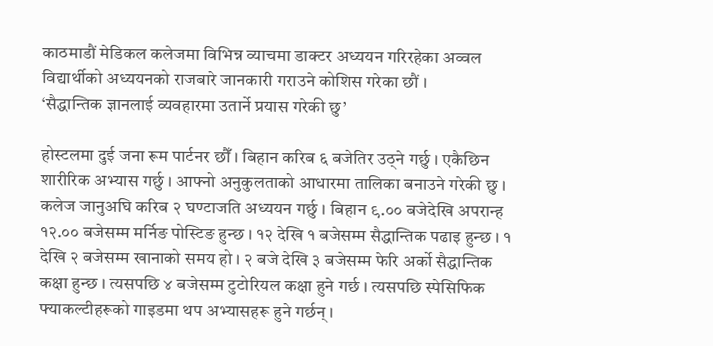काठमाडौं मेडिकल कलेजमा विभिन्न व्याचमा डाक्टर अध्ययन गरिरहेका अव्वल विद्यार्थीको अध्ययनको राजबारे जानकारी गराउने कोशिस गरेका छौं ।
‘सैद्धान्तिक ज्ञानलाई व्यवहारमा उतार्ने प्रयास गरेकी छु’

होस्टलमा दुई जना रूम पार्टनर छौँ । बिहान करिब ६ बजेतिर उठ्ने गर्छु । एकैछिन शारीरिक अभ्यास गर्छु । आफ्नो अनुकुलताको आधारमा तालिका बनाउने गरेकी छु । कलेज जानुअघि करिब २ घण्टाजति अध्ययन गर्छु । बिहान ९.०० बजेदेखि अपरान्ह १२.०० बजेसम्म मर्निङ पोस्टिङ हुन्छ । १२ देखि १ बजेसम्म सैद्धान्तिक पढाइ हुन्छ । १ देखि २ बजेसम्म खानाको समय हो । २ बजे देखि ३ बजेसम्म फेरि अर्को सैद्धान्तिक कक्षा हुन्छ । त्यसपछि ४ बजेसम्म टुटोरियल कक्षा हुने गर्छ । त्यसपछि स्पेसिफिक फ्याकल्टीहरूको गाइडमा थप अभ्यासहरू हुने गर्छन् ।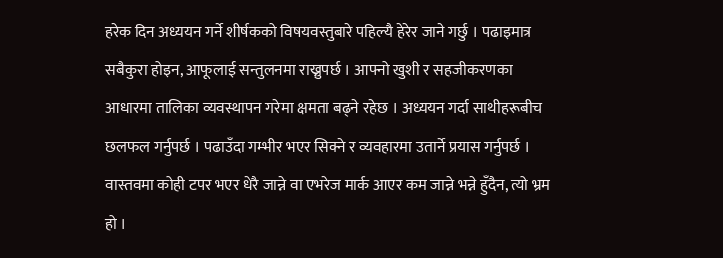हरेक दिन अध्ययन गर्ने शीर्षकको विषयवस्तुबारे पहिल्यै हेरेर जाने गर्छु । पढाइमात्र सबैकुरा होइन, आफूलाई सन्तुलनमा राख्नुपर्छ । आफ्नो खुशी र सहजीकरणका आधारमा तालिका व्यवस्थापन गरेमा क्षमता बढ्ने रहेछ । अध्ययन गर्दा साथीहरूबीच छलफल गर्नुपर्छ । पढाउँदा गम्भीर भएर सिक्ने र व्यवहारमा उतार्ने प्रयास गर्नुपर्छ । वास्तवमा कोही टपर भएर धेरै जान्ने वा एभरेज मार्क आएर कम जान्ने भन्ने हुँदैन, त्यो भ्रम हो ।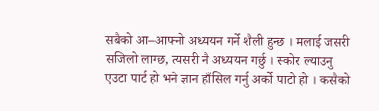सबैको आ–आफ्नो अध्ययन गर्ने शैली हुन्छ । मलाई जसरी सजिलो लाग्छ, त्यसरी नै अध्ययन गर्छु । स्कोर ल्याउनु एउटा पार्ट हो भने ज्ञान हाँसिल गर्नु अर्को पाटो हो । कसैको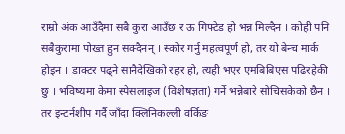राम्रो अंक आउँदैमा सबै कुरा आउँछ र ऊ गिफ्टेड हो भन्न मिल्दैन । कोही पनि सबैकुरामा पोख्त हुन सक्दैनन् । स्कोर गर्नु महत्वपूर्ण हो, तर यो बेन्च मार्क होइन । डाक्टर पढ्ने सानैदेखिको रहर हो, त्यही भएर एमबिबिएस पढिरहेकी छु । भविष्यमा केमा स्पेसलाइज (विशेषज्ञता) गर्ने भन्नेबारे सोचिसकेको छैन । तर इन्टर्नशीप गर्दै जाँदा क्लिनिकल्ली वर्किङ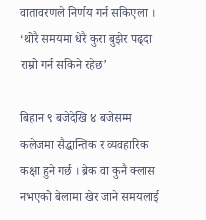वातावरणले निर्णय गर्न सकिएला ।
‘थोरै समयमा धेरै कुरा बुझेर पढ्दा राम्रो गर्न सकिने रहेछ’

बिहान ९ बजेदेखि ४ बजेसम्म कलेजमा सैद्धान्तिक र व्यवहारिक कक्षा हुने गर्छ । ब्रेक वा कुनै क्लास नभएको बेलामा खेर जाने समयलाई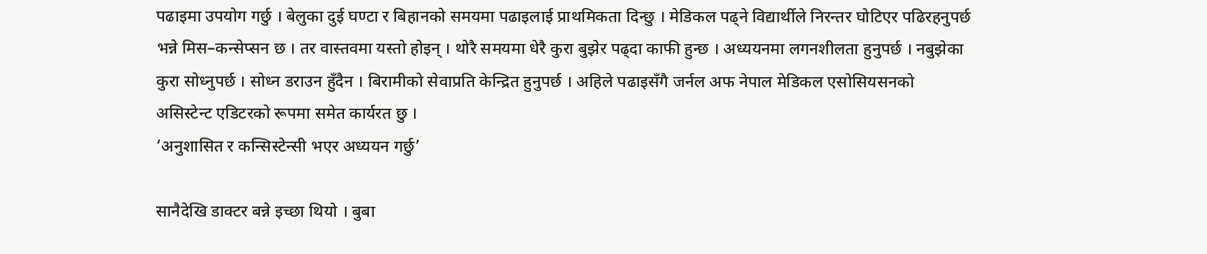पढाइमा उपयोग गर्छु । बेलुका दुई घण्टा र बिहानको समयमा पढाइलाई प्राथमिकता दिन्छु । मेडिकल पढ्ने विद्यार्थीले निरन्तर घोटिएर पढिरहनुपर्छ भन्ने मिस–कन्सेप्सन छ । तर वास्तवमा यस्तो होइन् । थोरै समयमा धेरै कुरा बुझेर पढ्दा काफी हुन्छ । अध्ययनमा लगनशीलता हुनुपर्छ । नबुझेका कुरा सोध्नुपर्छ । सोध्न डराउन हुँदैन । बिरामीको सेवाप्रति केन्द्रित हुनुपर्छ । अहिले पढाइसँगै जर्नल अफ नेपाल मेडिकल एसोसियसनको असिस्टेन्ट एडिटरको रूपमा समेत कार्यरत छु ।
‘अनुशासित र कन्सिस्टेन्सी भएर अध्ययन गर्छु’

सानैदेखि डाक्टर बन्ने इच्छा थियो । बुबा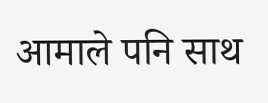आमाले पनि साथ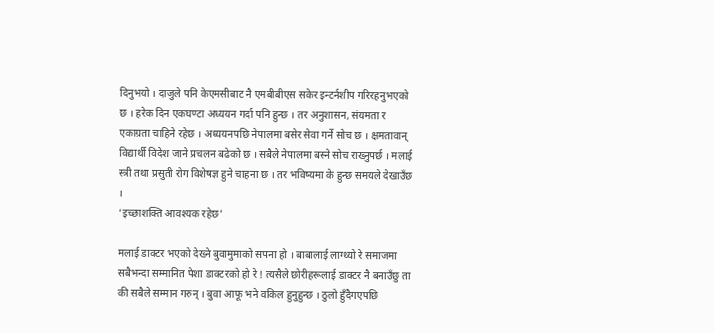दिनुभयो । दाजुले पनि केएमसीबाट नै एमबीबीएस सकेर इन्टर्नशीप गरिरहनुभएको छ । हरेक दिन एकघण्टा अध्ययन गर्दा पनि हुन्छ । तर अनुशासन, संयमता र एकाग्रता चाहिने रहेछ । अध्ययनपछि नेपालमा बसेर सेवा गर्ने सोच छ । क्षमतावान् विद्यार्थी विदेश जाने प्रचलन बढेको छ । सबैले नेपालमा बस्ने सोच राख्नुपर्छ । मलाई स्त्री तथा प्रसुती रोग विशेषज्ञ हुने चाहना छ । तर भविष्यमा के हुन्छ समयले देखाउँछ ।
‘इच्छाशक्ति आवश्यक रहेछ’

मलाई डाक्टर भएको देख्ने बुवामुमाको सपना हो । बाबालाई लाग्थ्यो रे समाजमा सबैभन्दा सम्मानित पेशा डाक्टरको हो रे ! त्यसैले छोरीहरूलाई डाक्टर नै बनाउँछु ता की सबैले सम्मान गरुन् । बुवा आफू भने वकिल हुनुहुन्छ । ठुलो हुँदैगएपछि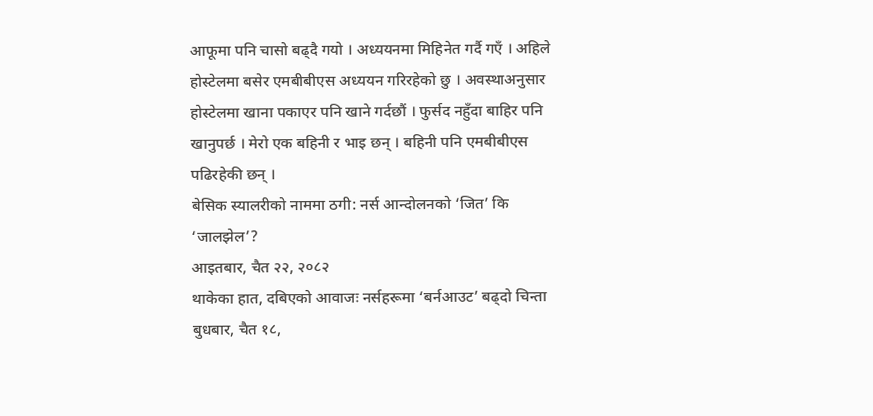आफूमा पनि चासो बढ्दै गयो । अध्ययनमा मिहिनेत गर्दै गएँ । अहिले होस्टेलमा बसेर एमबीबीएस अध्ययन गरिरहेको छु । अवस्थाअनुसार होस्टेलमा खाना पकाएर पनि खाने गर्दछौं । फुर्सद नहुँदा बाहिर पनि खानुपर्छ । मेरो एक बहिनी र भाइ छन् । बहिनी पनि एमबीबीएस पढिरहेकी छन् ।
बेसिक स्यालरीको नाममा ठगी: नर्स आन्दोलनको ‘जित’ कि ‘जालझेल’?
आइतबार, चैत २२, २०८२
थाकेका हात, दबिएको आवाजः नर्सहरूमा ‘बर्नआउट’ बढ्दो चिन्ता
बुधबार, चैत १८,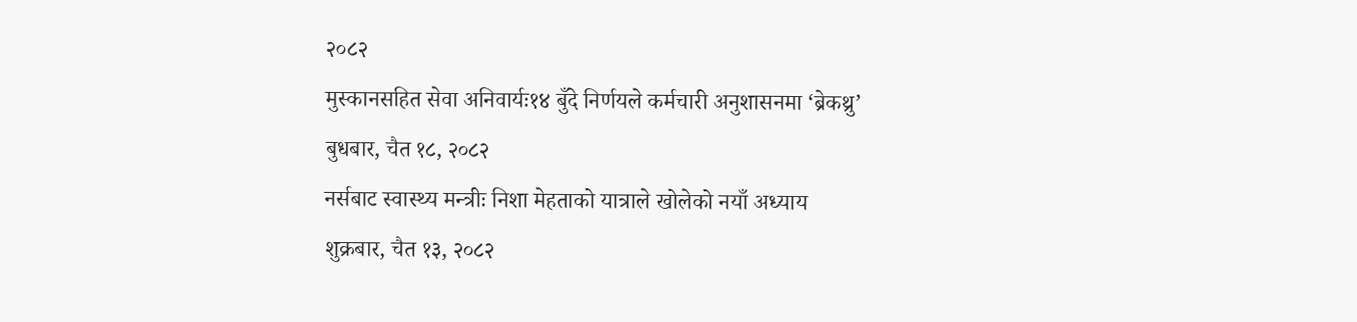२०८२
मुस्कानसहित सेवा अनिवार्यः१४ बुँदे निर्णयले कर्मचारी अनुशासनमा ‘ब्रेकथ्रु’
बुधबार, चैत १८, २०८२
नर्सबाट स्वास्थ्य मन्त्रीः निशा मेहताको यात्राले खोलेको नयाँ अध्याय
शुक्रबार, चैत १३, २०८२